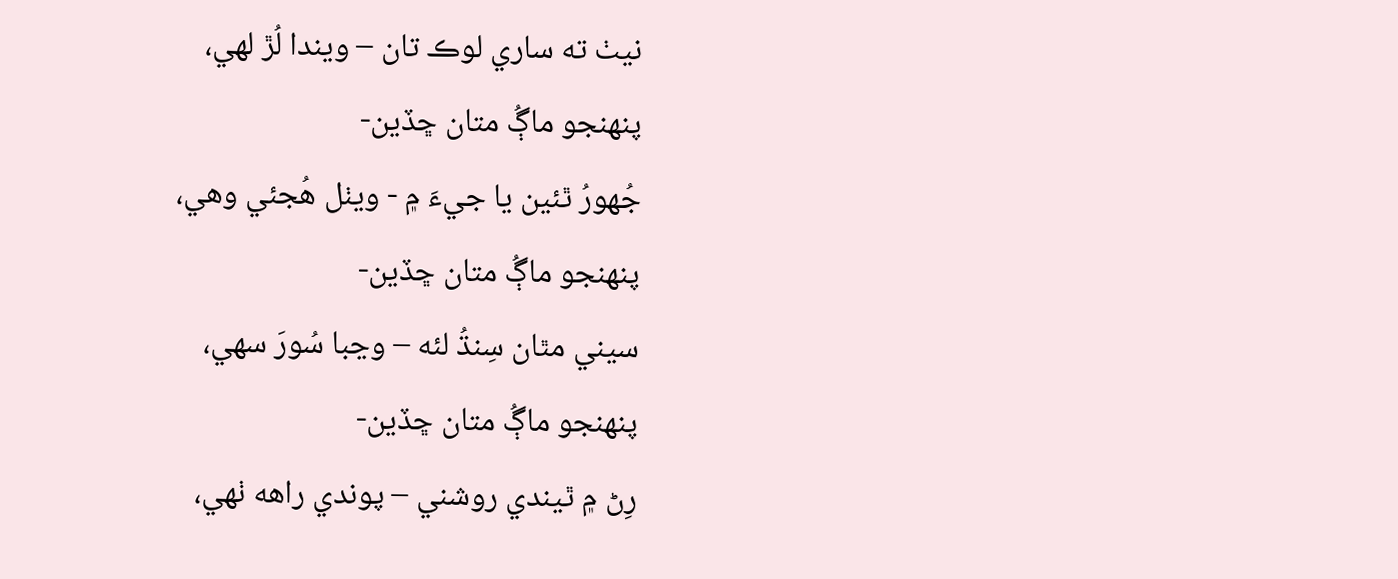نيٺ ته ساري لوڪ تان – ويندا لُڙ لهي،
پنهنجو ماڳُ متان ڇڏين-
جُهورُ ٿئين يا جيءَ ۾ - ويٺل هُجئي وهي،
پنهنجو ماڳُ متان ڇڏين-
سيني مٿان سِنڌُ لئه – وڃبا سُورَ سهي،
پنهنجو ماڳُ متان ڇڏين-
رِڻ ۾ ٿيندي روشني – پوندي راهه ٺهي،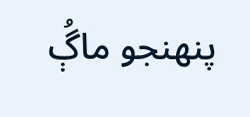پنهنجو ماڳُ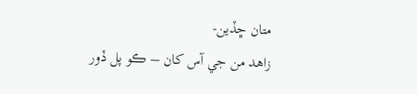متان ڇڏين-
زاهد من جي آس کان – ڪو پل ڏور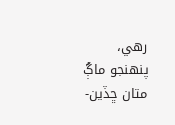رهي،
پنهنجو ماڳُ متان ڇڏين-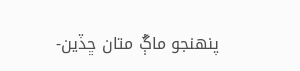پنهنجو ماڳُ متان ڇڏين-